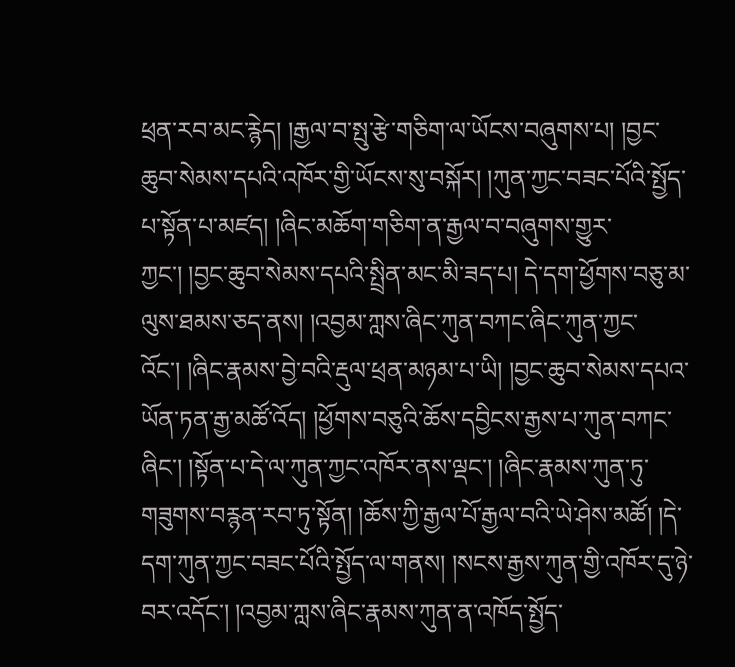ཕྲན་རབ་མང་རྙེད། །རྒྱལ་བ་སྤུ་རྩེ་གཅིག་ལ་ཡོངས་བཞུགས་པ། །བྱང་ཆུབ་སེམས་དཔའི་འཁོར་གྱི་ཡོངས་སུ་བསྐོར། །ཀུན་ཀྱང་བཟང་པོའི་སྤྱོད་པ་སྟོན་པ་མཛད། །ཞིང་མཆོག་གཅིག་ན་རྒྱལ་བ་བཞུགས་གྱུར་ཀྱང་། །བྱང་ཆུབ་སེམས་དཔའི་སྤྲིན་མང་མི་ཟད་པ། དེ་དག་ཕྱོགས་བཅུ་མ་ལུས་ཐམས་ཅད་ནས། །འབྱམ་ཀླས་ཞིང་ཀུན་བཀང་ཞིང་ཀུན་ཀྱང་འོང་། །ཞིང་རྣམས་བྱེ་བའི་རྡུལ་ཕྲན་མཉམ་པ་ཡི། །བྱང་ཆུབ་སེམས་དཔའ་ཡོན་ཏན་རྒྱ་མཚོ་འོད། །ཕྱོགས་བཅུའི་ཆོས་དབྱིངས་རྒྱས་པ་ཀུན་བཀང་ཞིང་། །སྟོན་པ་དེ་ལ་ཀུན་ཀྱང་འཁོར་ནས་ལྡང་། །ཞིང་རྣམས་ཀུན་ཏུ་གཟུགས་བརྙན་རབ་ཏུ་སྟོན། །ཆོས་ཀྱི་རྒྱལ་པོ་རྒྱལ་བའི་ཡེ་ཤེས་མཚོ། །དེ་དག་ཀུན་ཀྱང་བཟང་པོའི་སྤྱོད་ལ་གནས། །སངས་རྒྱས་ཀུན་གྱི་འཁོར་དུ་ཉེ་བར་འདོང་། །འབྱམ་ཀླས་ཞིང་རྣམས་ཀུན་ན་འཁོད་སྤྱོད་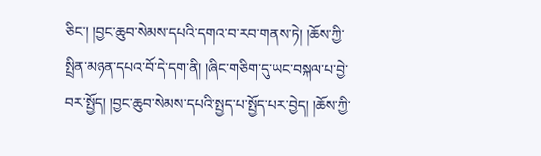ཅིང་། །བྱང་ཆུབ་སེམས་དཔའི་དགའ་བ་རབ་གནས་ཏེ། །ཆོས་ཀྱི་སྤྲིན་མཉན་དཔའ་བོ་དེ་དག་ནི། །ཞིང་གཅིག་དུ་ཡང་བསྐལ་པ་བྱེ་བར་སྤྱོད། །བྱང་ཆུབ་སེམས་དཔའི་སྤྱད་པ་སྤྱོད་པར་བྱེད། །ཆོས་ཀྱི་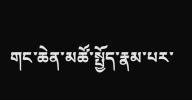གང་ཆེན་མཚོ་སྤྱོད་རྣམ་པར་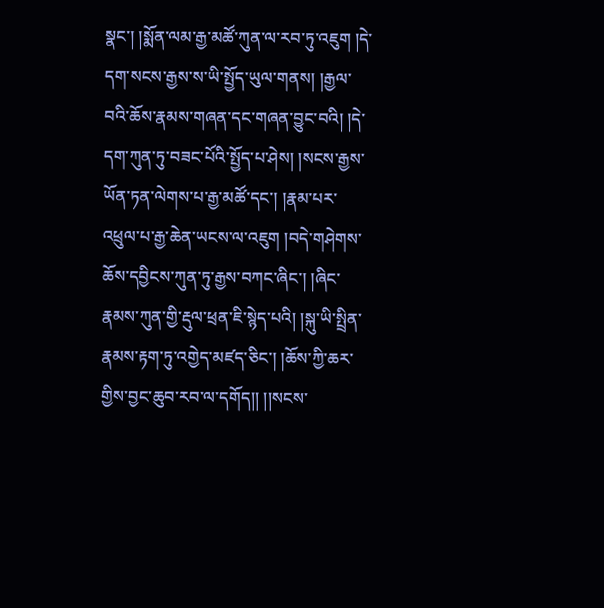སྣང་། །སྨོན་ལམ་རྒྱ་མཚོ་ཀུན་ལ་རབ་ཏུ་འཇུག །དེ་དག་སངས་རྒྱས་ས་ཡི་སྤྱོད་ཡུལ་གནས། །རྒྱལ་བའི་ཆོས་རྣམས་གཞན་དང་གཞན་བྱུང་བའི། །དེ་དག་ཀུན་ཏུ་བཟང་པོའི་སྤྱོད་པ་ཤེས། །སངས་རྒྱས་ཡོན་ཏན་ལེགས་པ་རྒྱ་མཚོ་དང་། །རྣམ་པར་འཕྲུལ་པ་རྒྱ་ཆེན་ཡངས་ལ་འཇུག །བདེ་གཤེགས་ཆོས་དབྱིངས་ཀུན་ཏུ་རྒྱས་བཀང་ཞིང་། །ཞིང་རྣམས་ཀུན་གྱི་རྡུལ་ཕྲན་ཇི་སྙེད་པའི། །སྐུ་ཡི་སྤྲིན་རྣམས་རྟག་ཏུ་འགྱེད་མཛད་ཅིང་། །ཆོས་ཀྱི་ཆར་གྱིས་བྱང་ཆུབ་རབ་ལ་དགོད།། །།སངས་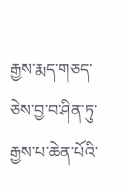རྒྱས་རྨད་གཅད་ཅེས་བྱ་བ་ཤིན་ཏུ་རྒྱས་པ་ཆེན་པོའི་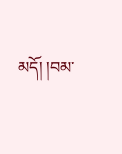མདོ། །བམ་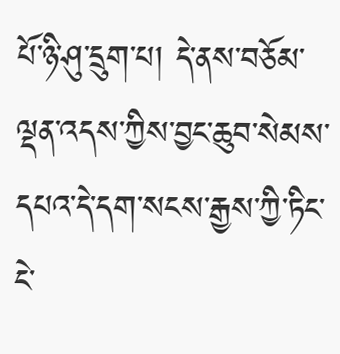པོ་ཉི་ཤུ་དྲུག་པ། དེ་ནས་བཅོམ་ལྡན་འདས་ཀྱིས་བྱང་ཆུབ་སེམས་དཔའ་དེ་དག་སངས་རྒྱས་ཀྱི་ཏིང་ངེ་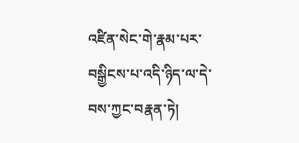འཛིན་སེང་གེ་རྣམ་པར་བསྒྱིངས་པ་འདི་ཉིད་ལ་དེ་བས་ཀྱང་བརྣན་ཏེ།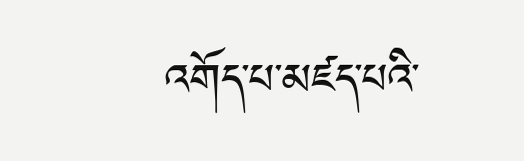འགོད་པ་མཛད་པའི་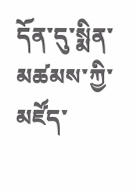དོན་དུ་སྨིན་མཚམས་ཀྱི་མཛོད་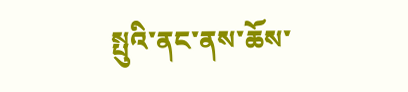སྤུའི་ནང་ནས་ཆོས་